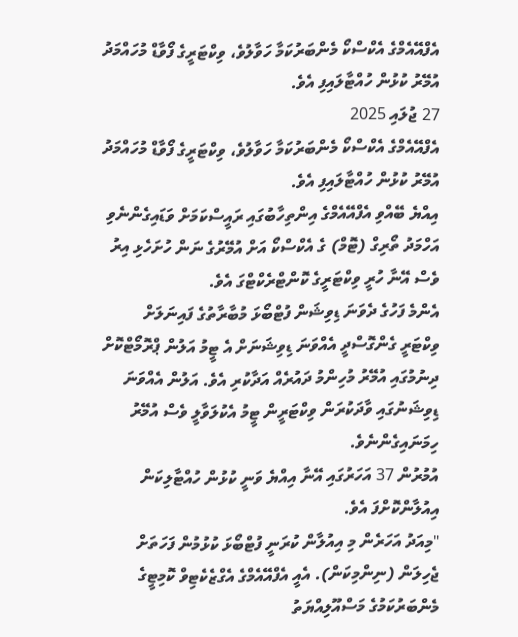އެފްއޭއެމްގެ އެކްސްކޯ މެންބަރުކަމާ ހަވާލުވެ، ވިކްޓަރީގެ ފޯވާޑް މުހައްމަދު އުމޭރު ކުޅުން ހުއްޓާލައިފި އެވެ.
27 ޖުލައި 2025
އެފްއޭއެމްގެ އެކްސްކޯ މެންބަރުކަމާ ހަވާލުވެ، ވިކްޓަރީގެ ފޯވާޑް މުހައްމަދު އުމޭރު ކުޅުން ހުއްޓާލައިފި އެވެ.
އިއްޔެ ބޭއްވި އެފްއޭއެމްގެ އިންތިހާބުގައި ރައީސްކަމަށް ވަޑައިގެންނެވި އަހްމަދު ތޯރިގް (ޓޮމް) ގެ އެކްސްކޯ އަށް އުމޭރުގެ ނަން ހުށަހެޅި އިރު ވެސް އޭނާ ހުރީ ވިކްޓަރީގެ ކޮންޓްރެކްޓްގަ އެވެ.
އެންމެ ފަހުގެ ދެވަނަ ޑިވިޝަން ފުޓްބޯޅަ މުބާރާތުގެ ފައިނަލަށް ވިކްޓަރީ ގެންގޮސްދީ އެއްވަނަ ޑިވިޝަނަށް އެ ޓީމު އަލުން ޕްރޮމޯޓްކޮށް ދިނުމުގައި އުމޭރު މުހިންމު ދައުރެއް އަދާކުރި އެވެ. އަލުން އެއްވަނަ ޑިވިޝަނުގައި ވާދަކުރަން ވިކްޓަރީން ޓީމު އެކުލަވާލީ ވެސް އުމޭރު ހިމަނައިގެންނެވެ.
އުމުރުން 37 އަހަރުގައި އޭނާ އިއްޔެ ވަނީ ކުޅުން ހުއްޓާލިކަން އިއުލާންކޮށްފަ އެވެ.
"މިއަދު އަހަރެން މި އިއުލާން ކުރަނީ ފުޓްބޯޅަ ކުޅުމުން ފަހަތަށް ޖެހިލަން (ނިންމިކަން). އެއީ އެފްއޭއެމްގެ އެގްޒެކެޓިވް ކޮމިޓީގެ މެންބަރުކަމުގެ މަސްއޫލިއްޔަތު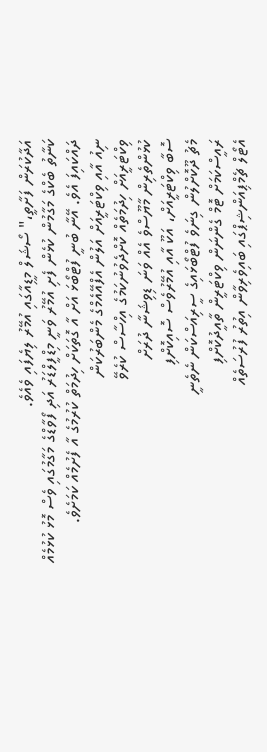އަދާކުރަން ފަށާތީ،" ސޯޝަލް މީޑިއާގައި އުމޭރު ލިޔެފައި ވެއެވެ.
ކަނާތު ބެކްގެ މަގާމުން ކުޅެން ފެށި އުމޭރު ވަނީ މިޑްފީލްޑަރު އަދި ފޯވާޑްގެ މަގާމުގައި ވެސް މޮޅު ކުޅުމެއް ދައްކައިފަ އެވެ. އޭނާ ބުނީ ފުޓްބޯޅަ އަށް އާ ގޮތަކަށް ހިދުމަތް ކުރުމުގެ އާ ފެށުމެއް ކަމަށެވެ.
ނިއު އާއި ވިކްޓަރީއަށް އަލުން އެފްއޭއެމްގެ މެންބަރުކަން
ވިކްޓަރީއަށް ހިދުމަތެއް ކޮށްދެވުނުކަމުގެ އިހްސާސް ކުރެވޭ
ކުޅުންތެރިން މާޔޫސްވެ އެއް ވަނަ ޑިވިޝަނާ ދުރަށް
ސޮބާ ވިކްޓަރީއަށް، އަކޫ އާއި އުމޭރުވެސް ސޮއިކޮށްފި
މެޗު ދޫކޮށްލުން ގިނަވެ ފުޓްބޯޅައިގެ ސީރިއަސްކަން ނެތެނީ
ރައީސްކަމަށް ޓޮމް ގެންނަން ވިކްޓަރީން ތާއީދުކޮށްފި
އެޓޯލް ޗެމްޕިއަންޝިޕްގައި ބައިވެރިވާން އިތުރު ފުރުސަތެއް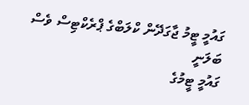ގައުމީ ޓީމު ޖާގަދޭން ކްލަބްގެ ޕްރެކްޓިސް ވެސް ބަލަނީ
ގައުމީ ޓީމުގެ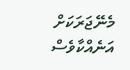މެނޭޖަރަކަށް އަނެއްކާވެސް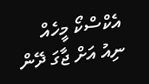އެކްސްކޯ މީހެއް
ނިއު އަށް ޖާގަ ދޭން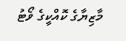މާޒިޔާގެ ކޮއްކީގެ ވޯޓު